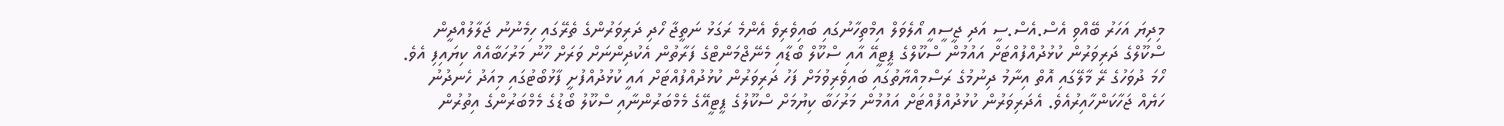މިދިޔަ އަހަރު ބޭއްވި އެސް.އެސް.ސީ އަދި ޖީސީއީ އޯލެވަލް އިމްތިހާނުގައި ބައިވެރިވެ އެންމެ ރަގަޅު ނަތީޖާ ހޯދި ދަރިވަރުންގެ ތެރޭގައި ހިމެނުނު ޖަލާލުއްދީން ސްކޫލްގެ ދަރިވަރުން ކުޅުދުއްފުއްޓަށް އައުމުން ސްކޫލްގެ ޕީޓީއޭ އާއި ސްކޫލް ބޯޑާއި މެނޭޖްމަންޓްގެ ފަރާތުން އެކުދިންނަށް ވަރަށް ހޫނު މަރުހަބާއެއް ކިޔައިފި އެވެ.
ހޯމަ ދުވަހުގެ ރޭ މާލޭގައި އޮތް އިނާމު ދިނުމުގެ ރަސްމިއްޔާތުގައި ބައިވެރިވުމަށް ފަހު ދަރިވަރުން ކުޅުދުއްފުއްޓަށް އައީ ކުޅުދުއްފުށީ ފާޅުބޯޓުގައި މިއަދު ހެނދުނު ހަޔެއް ޖަހާކަންހާއިރުއެވެ. އެދަރިވަރުން ކުޅުދުއްފުއްޓަށް އައުމުން މަރުހަބާ ކިޔުމަށް ސްކޫލުގެ ޕީޓީއޭގެ މެމްބަރުންނާއި ސްކޫލު ބޯޑުގެ މެމްބަރުންގެ އިތުރުން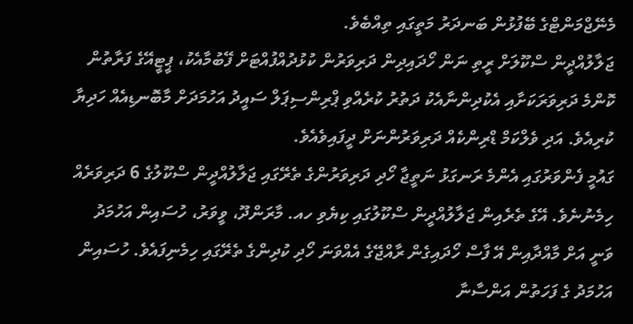މެނޭޖްމަންޓްގެ ބޭފުޅުން ބަނދަރު މަތީގައި ތިއްބެވެ.
ޖަލާލުއްދީން ސްކޫލަށް ރީތި ނަން ހޯދައިދިން ދަރިވަރުން ކުޅުދުއްފުއްޓަށް ފޭބުމާއެކު، ޕީޓީއޭގެ ފަރާތުން ކޮންމެ ދަރިވަރަކަށާއި އެކުދިންނާއެކު ދަތުރު ކުރެއްވި ޕްރިންސިޕަލް ސައީދު އަހުމަދަށް މާބޮނޑިއެއް ހަދިޔާ ކުރިއެވެ. އަދި ވެލްކަމް ޑްރިންކެއް ދަރިވަރުންނަށް ދީފައިވެއެވެ.
ގައުމީ ފެންވަރުގައި އެންމެ ރަނގަޅު ނަތީޖާ ހޯދި ދަރިވަރުންގެ ތެރޭގައި ޖަލާލުއްދީން ސްކޫލުގެ 6 ދަރިވަރެއް ހިމެނުނެވެ. އޭގެ ތެރެއިން ޖަލާލުއްދީން ސްކޫލުގައި ކިޔެވި ހއ. މާރަންދޫ، ވީވަރު، ހުސައިން އަހުމަދު ވަނީ އަށް މާއްދާއިން އޭ ފާސް ހޯދައިގެން ރާއްޖޭގެ އެއްވަނަ ހޯދި ކުދިންގެ ތެރޭގައި ހިމެނިފައެވެ. ހުސައިން އަހުމަދު ގެ ފަހަތުން އަންސާނާ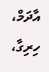އާދަމް، ހިރިގާ،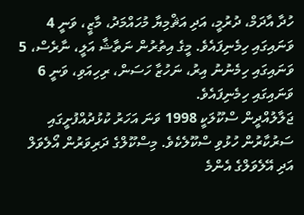ހުދާ އާދަމް، ދުރުމީ، އަދި އަޘްމިޔާ މުހައްމަދު، މާޒީ، ވަނީ 4 ވަނައިގައި ހިމެނިފައެވެ. މީގެ އިތުރުން ނަތާޝާ އަލީ، ނާރެސް، 5 ވަނައިގައި ހިމެނުނު އިރު، ނަހުޒާ ހަސަން، ރިހިއަވި، ވަނީ 6 ވަނައިގައި ހިމެނިފައެވެ.
ޖަލާލުއްދީން ސްކޫލަކީ 1998 ވަނަ އަހަރު ކުޅުދުއްފުށީގައި ސަރުކާރުން ހުޅުވި ސްކޫލެކެވެ. މިސްކޫލްގެ ދަރިވަރުން އޯލެވަލް އަދި އޭލެވަލްގެ އެންމެ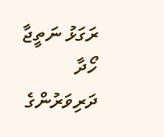ރަގަޅު ނަތީޖާ ހޯދާ ދަރިވަރުންގެ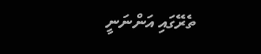ތެރޭގައި އަންނަނީ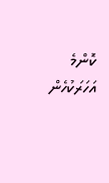ކޮންމެ އަހަރަކުހެން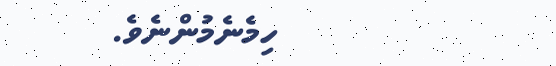ހިމެނެމުންނެވެ.